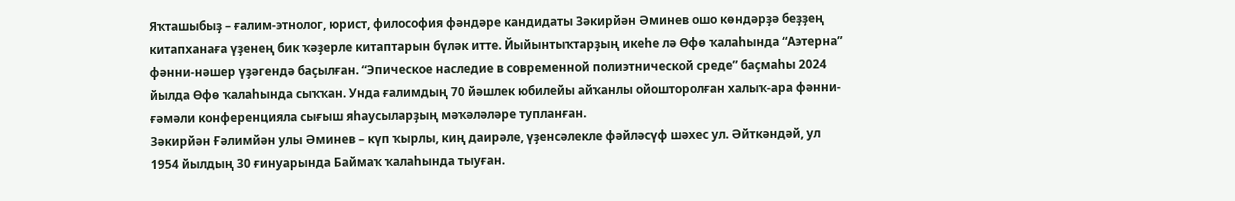Яҡташыбыҙ – ғалим-этнолог, юрист, философия фәндәре кандидаты Зәкирйән Әминев ошо көндәрҙә беҙҙең китапханаға үҙенең бик ҡәҙерле китаптарын бүләк итте. Йыйынтыҡтарҙың икеһе лә Өфө ҡалаһында “Аэтерна” фәнни-нәшер үҙәгендә баҫылған. “Эпическое наследие в современной полиэтнической среде” баҫмаһы 2024 йылда Өфө ҡалаһында сыҡҡан. Унда ғалимдың 70 йәшлек юбилейы айҡанлы ойошторолған халыҡ-ара фәнни-ғәмәли конференцияла сығыш яһаусыларҙың мәҡәләләре тупланған.
Зәкирйән Ғәлимйән улы Әминев – күп ҡырлы, киң даирәле, үҙенсәлекле фәйләсүф шәхес ул. Әйткәндәй, ул 1954 йылдың 30 ғинуарында Баймаҡ ҡалаһында тыуған.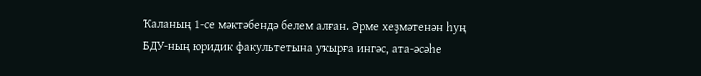Ҡаланың 1-се мәктәбендә белем алған. Әрме хеҙмәтенән һуң БДУ-ның юридик факультетына уҡырға ингәс, ата-әсәһе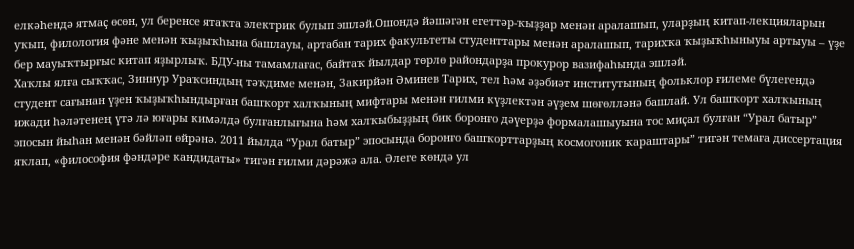елкәһендә ятмаҫ өсөн, ул беренсе ятаҡта электрик булып эшләй.Ошондә йәшәгән егеттәр-ҡыҙҙар менән аралашып, уларҙың китап-лекцияларын уҡып, филология фәне менән ҡыҙыҡһына башлауы, артабан тарих факультеты студенттары менән аралашып, тарихҡа ҡыҙыҡһыныуы артыуы – үҙе бер мауыҡтырғыс китап яҙырлыҡ. БДУ-ны тамамлағас, байтаҡ йылдар төрлө райондарҙа прокурор вазифаһында эшләй.
Хаҡлы ялға сыҡҡас, Зиннур Ураҡсиндың тәҡдиме менән, Закирйән Әминев Тарих, тел һәм әҙәбиәт институтының фольклор ғилеме бүлегендә студент сағынан үҙен ҡыҙыҡһындырған башҡорт халҡының мифтары менән ғилми күҙлектән әүҙем шөғөлләнә башлай. Ул башҡорт халҡының ижади һәләтенең үтә лә юғары кимәлдә булғанлығына һәм халҡыбыҙҙың бик боронғо дәүерҙә формалашыуына тос миҫал булған “Урал батыр” эпосын йыһан менән бәйләп өйрәнә. 2011 йылда “Урал батыр” эпосында боронғо башҡорттарҙың космогоник ҡараштары” тигән темаға диссертация яҡлап, «философия фәндәре кандидаты» тигән ғилми дәрәжә ала. Әлеге көндә ул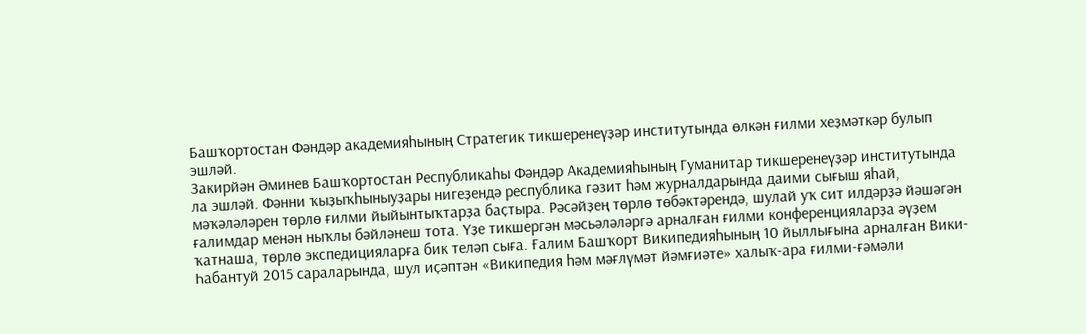Башҡортостан Фәндәр академияһының Стратегик тикшеренеүҙәр институтында өлкән ғилми хеҙмәткәр булып эшләй.
Закирйән Әминев Башҡортостан Республикаһы Фәндәр Академияһының Гуманитар тикшеренеүҙәр институтында ла эшләй. Фәнни ҡыҙыҡһыныуҙары нигеҙендә республика гәзит һәм журналдарында даими сығыш яһай, мәҡәләләрен төрлө ғилми йыйынтыҡтарҙа баҫтыра. Рәсәйҙең төрлө төбәктәрендә, шулай уҡ сит илдәрҙә йәшәгән ғалимдар менән ныҡлы бәйләнеш тота. Үҙе тикшергән мәсьәләләргә арналған ғилми конференцияларҙа әүҙем ҡатнаша, төрлө экспедицияларға бик теләп сыға. Ғалим Башҡорт Википедияһының 10 йыллығына арналған Вики-Һабантуй 2015 сараларында, шул иҫәптән «Википедия һәм мәғлүмәт йәмғиәте» халыҡ-ара ғилми-ғәмәли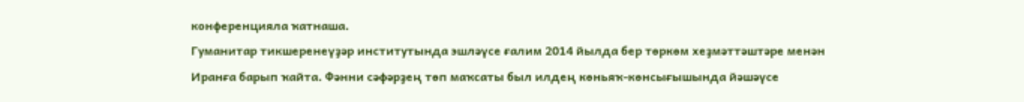конференцияла ҡатнаша.
Гуманитар тикшеренеүҙәр институтында эшләүсе ғалим 2014 йылда бер төркөм хеҙмәттәштәре менән Иранға барып ҡайта. Фәнни сәфәрҙең төп маҡсаты был илдең көньяҡ-көнсығышында йәшәүсе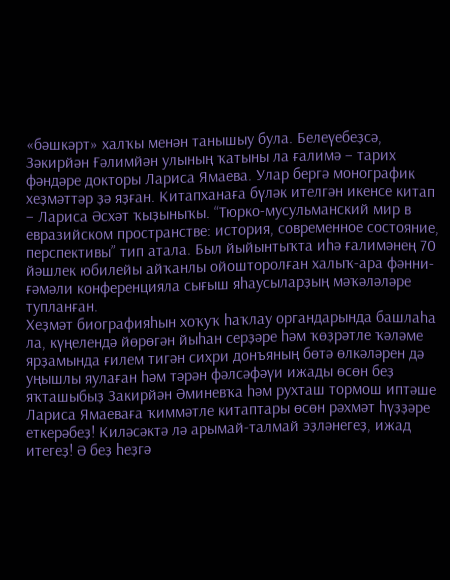«бәшкәрт» халҡы менән танышыу була. Белеүебеҙсә, Зәкирйән Ғәлимйән улының ҡатыны ла ғалимә – тарих фәндәре докторы Лариса Ямаева. Улар бергә монографик хеҙмәттәр ҙә яҙған. Китапханаға бүләк ителгән икенсе китап – Лариса Әсхәт ҡыҙыныҡы. “Тюрко-мусульманский мир в евразийском пространстве: история, современное состояние, перспективы” тип атала. Был йыйынтыҡта иһә ғалимәнең 70 йәшлек юбилейы айҡанлы ойошторолған халыҡ-ара фәнни-ғәмәли конференцияла сығыш яһаусыларҙың мәҡәләләре тупланған.
Хеҙмәт биографияһын хоҡуҡ һаҡлау органдарында башлаһа ла, күңелендә йөрөгән йыһан серҙәре һәм ҡөҙрәтле ҡәләме ярҙамында ғилем тигән сихри донъяның бөтә өлкәләрен дә уңышлы яулаған һәм тәрән фәлсәфәүи ижады өсөн беҙ яҡташыбыҙ Закирйән Әминевҡа һәм рухташ тормош иптәше Лариса Ямаеваға ҡиммәтле китаптары өсөн рәхмәт һүҙҙәре еткерәбеҙ! Киләсәктә лә арымай-талмай эҙләнегеҙ, ижад итегеҙ! Ә беҙ һеҙгә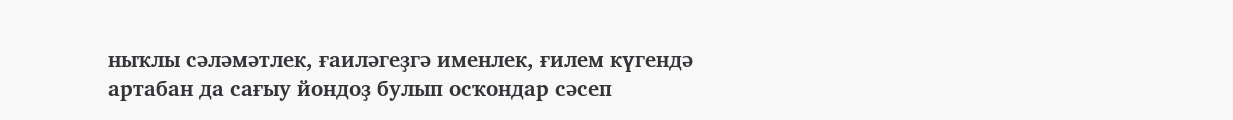ныҡлы сәләмәтлек, ғаиләгеҙгә именлек, ғилем күгендә артабан да сағыу йондоҙ булып осҡондар сәсеп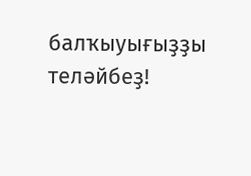балҡыуығыҙҙы теләйбеҙ!